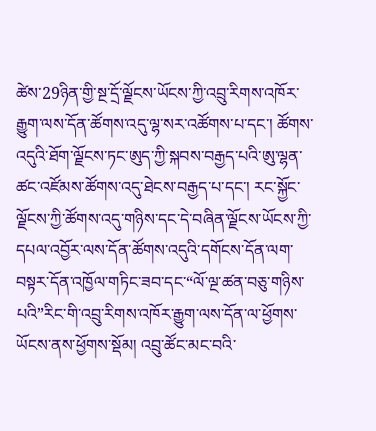ཚེས་29ཉིན་གྱི་སྔ་དྲོ་ལྗོངས་ཡོངས་ཀྱི་འབྲུ་རིགས་འཁོར་རྒྱུག་ལས་དོན་ཚོགས་འདུ་ལྷ་སར་འཚོགས་པ་དང་། ཚོགས་འདུའི་ཐོག་ལྗོངས་ཏང་ཨུད་ཀྱི་སྐབས་བརྒྱད་པའི་ཨུ་ལྷན་ཚང་འཛོམས་ཚོགས་འདུ་ཐེངས་བརྒྱད་པ་དང་། རང་སྐྱོང་ལྗོངས་ཀྱི་ཚོགས་འདུ་གཉིས་དང་དེ་བཞིན་ལྗོངས་ཡོངས་ཀྱི་དཔལ་འབྱོར་ལས་དོན་ཚོགས་འདུའི་དགོངས་དོན་ལག་བསྟར་དོན་འཁྱོལ་གཏིང་ཟབ་དང་“ལོ་ལྔ་ཚན་བཅུ་གཉིས་པའི”རིང་གི་འབྲུ་རིགས་འཁོར་རྒྱུག་ལས་དོན་ལ་ཕྱོགས་ཡོངས་ནས་ཕྱོགས་སྡོམ། འབྲུ་ཚོང་མང་བའི་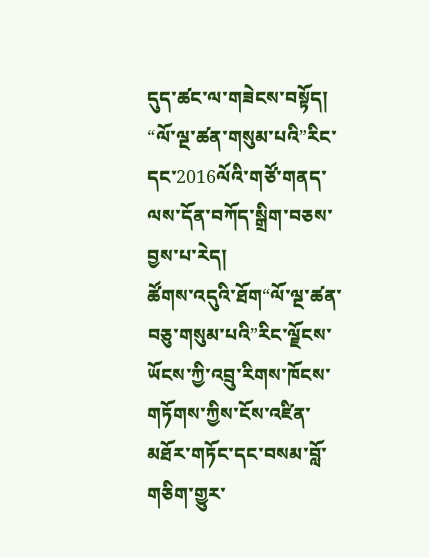དུད་ཚང་ལ་གཟེངས་བསྟོད། “ལོ་ལྔ་ཚན་གསུམ་པའི”རིང་དང་2016ལོའི་གཙོ་གནད་ལས་དོན་བཀོད་སྒྲིག་བཅས་བྱས་པ་རེད།
ཚོགས་འདུའི་ཐོག“ལོ་ལྔ་ཚན་བཅུ་གསུམ་པའི”རིང་ལྗོངས་ཡོངས་ཀྱི་འབྲུ་རིགས་ཁོངས་གཏོགས་ཀྱིས་ངོས་འཛིན་མཐོར་གཏོང་དང་བསམ་བློ་གཅིག་གྱུར་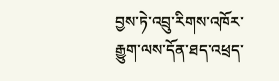བྱས་ཏེ་འབྲུ་རིགས་འཁོར་རྒྱུག་ལས་དོན་ཐད་འཕྲད་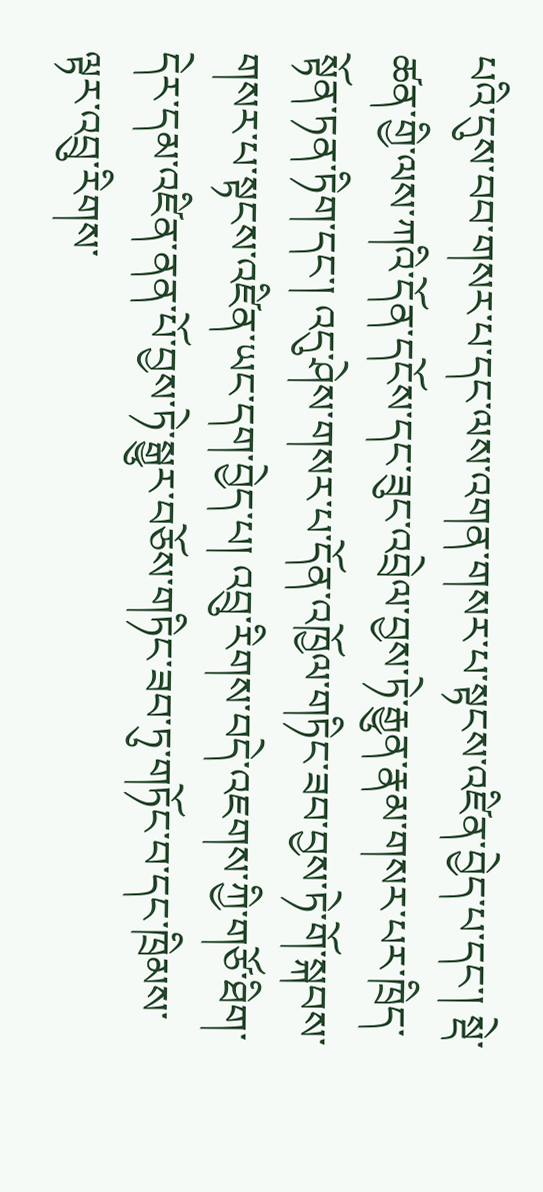པའི་དུས་བབ་གསར་པ་དང་ལས་འགན་གསར་པ་སྟངས་འཛིན་བྱེད་པ་དང་། སྡེ་ཚན་གྱི་ལས་ཀའི་དོན་དངོས་དང་ཟུང་འབྲེལ་བྱས་ཏེ་རྒྱུན་རྣམ་གསར་པར་ཁྲིད་སྟོན་ཏན་ཏིག་དང་། འདུ་ཤེས་གསར་པ་དོན་འཁྱོལ་གཏིང་ཟབ་བྱས་ཏེ་གོ་སྐབས་གསར་པ་སྟངས་འཛིན་ཡང་དག་བྱེད་པ། འབྲུ་རིགས་བདེ་འཇགས་ཀྱི་གཙོ་ཐིག་དེར་དམ་འཛིན་ནན་པོ་བྱས་ཏེ་སྒྱུར་བཅོས་གཏིང་ཟབ་ཏུ་གཏོང་བ་དང་ཁྲིམས་ལྟར་འབྲུ་རིགས་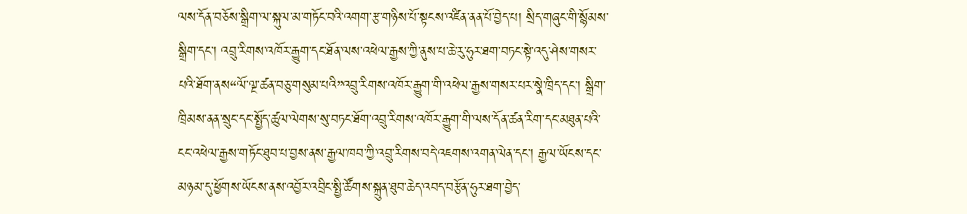ལས་དོན་བཅོས་སྒྲིག་ལ་སྐུལ་མ་གཏོང་བའི་འགག་རྩ་གཉིས་པོ་སྟངས་འཛིན་ནན་པོ་བྱེད་པ། སྲིད་གཞུང་གི་སྙོམས་སྒྲིག་དང་། འབྲུ་རིགས་འཁོར་རྒྱུག་དང་ཐོན་ལས་འཕེལ་རྒྱས་ཀྱི་ནུས་པ་ཆེ་རུ་ཧུར་ཐག་བཏང་སྟེ་འདུ་ཤེས་གསར་པའི་ཐོག་ནས“ལོ་ལྔ་ཚན་བཅུ་གསུམ་པའི”འབྲུ་རིགས་འཁོར་རྒྱུག་གི་འཕེལ་རྒྱས་གསར་པར་སྣེ་ཁྲིད་དང་། སྒྲིག་ཁྲིམས་ནན་སྲུང་དང་སྤྱོད་ཚུལ་ལེགས་སུ་བཏང་ཐོག་འབྲུ་རིགས་འཁོར་རྒྱུག་གི་ལས་དོན་ཚན་རིག་དང་མཐུན་པའི་ངང་འཕེལ་རྒྱས་གཏོང་ཐུབ་པ་བྱས་ནས་རྒྱལ་ཁབ་ཀྱི་འབྲུ་རིགས་བདེ་འཇགས་འགན་ལེན་དང་། རྒྱལ་ཡོངས་དང་མཉམ་དུ་ཕྱོགས་ཡོངས་ནས་འབྱོར་འབྲིང་སྤྱི་ཚོགས་སྐྲུན་ཐུབ་ཆེད་འབད་བརྩོན་ཧུར་ཐག་བྱེད་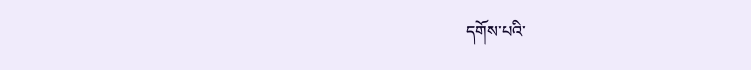དགོས་པའི་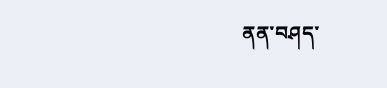ནན་བཤད་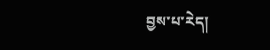བྱས་པ་རེད།